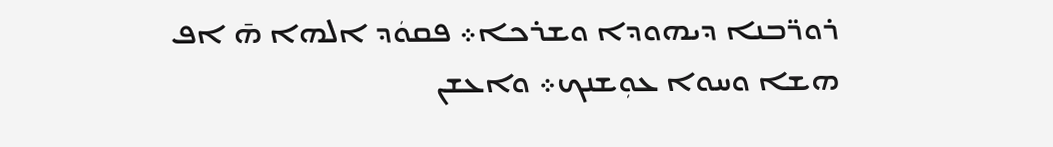ܪܘܪ̈ܒܢܐ ܕܝܗܘܕܐ ܘܫܪܟܐ܀ ܦܩܘܿܕ ܐܠܗܐ ܗ̄ ܐܦ ܗܫܐ ܘܚܘܐ ܥܘܼܫܢܟ܀ ܘܐܥܫܢ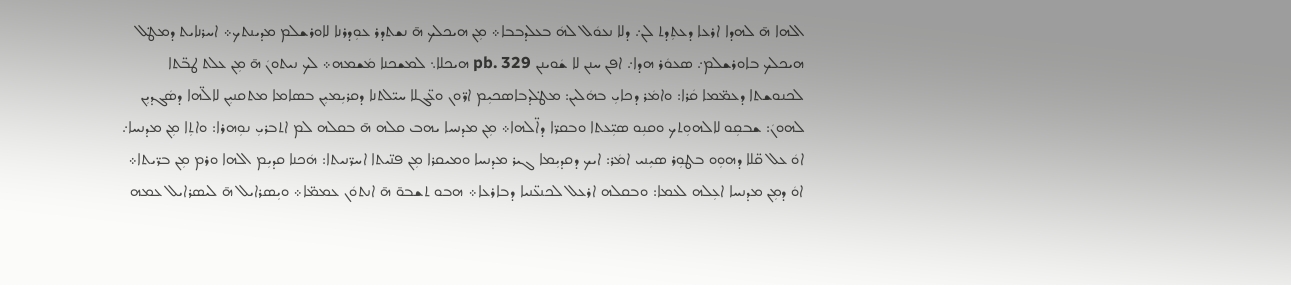ܐܠܗܐ ܗ̄ ܠܗܕܐ ܐܪܥܐ ܕܥܬܼܕܬ ܠܢ܇ ܕܠܐ ܢܥܘܿܠ ܠܗܿ ܒܥܠܕܒܒܐ܀ ܡܼܢ ܗܝܟܠܟ ܗ̄ ܢܫܬܕܪ ܥܘܼܕܪܢܐ ܠܐܘܪܫܠܡ ܡܕܝܢܬܟ܀ ܐܚܪܢܐܝܬ ܕܡܛ݀ܠ ܗܝܟܠܟ ܒܐܘܪܫܠܡ܇ ܣܥܘܿܪ ܗܕܐ܇ ܐܦܢ ܚܢܢ ܠܐ ܫܿܘܝܢܢ pb. 329 ܗܝܟܠܐ܆ ܠܡܫܟܢܐ ܡܿܫܡܗ܀ ܠܟ ܢܝܬܘܢܿ ܗ̄ ܡܼܢ ܥܠܬ ܛܒ̈ܬܐ ܠܟܢܘܫܬܐ ܕܥܡ̈ܡܐ ܩܿܪܐ: ܘܐܡܿܪ ܕܟܐܝܼ ܒܗܿܠܝܢ: ܡܛ݀ܠܕܒܐܣܟܝܼܡ ܐܪ̈ܘܢ ܘܥ̈ܓܠܐ ܚܝ̈ܠܬܢܐ ܕܩܪܝܼܡܝܼܢ ܒܣܐܡܐ ܡܬܩܢܝܼܢ ܠܐܠ̈ܗܐ ܕܣܿܓܕܝܼܢ ܠܗܘܢܿ: ܫܒܩܼܘ ܠܐܠܗܘܼܬܟ ܘܩܢܼܘ ܣܝܼ̈ܥܬܐ ܘܒܩܪ̈ܐ ܕܐ̈ܠܗܐ܀ ܡܼܢ ܡܕܢܚܐ ܝܗܒ ܩܠܗ ܗ̄ ܒܩܠܗ ܠܡ ܐܬܒܪܝܼ ܢܘܼܗܪܐ: ܘܐܬܼܐ ܡܼܢ ܡܕܢܚܐ܇ ܐܘܿ ܥܠ ܩ̈ܠܐ ܕܗܘܼܘ ܒܛܘܼܪ ܣܝܼܢܝ ܐܡܿܪ: ܐܝܟ ܕܩܕܝܼܡܐ ܓܝܪ ܡܕܢܚܐ ܘܡܝܩܪܐ ܡܼܢ ܦܢ̈ܝܬܐ ܐܚܪ̈ܢܝܬܐ: ܗܿܟܢܐ ܩܕܝܼܡ ܐܠܗܐ ܘܪܡ ܡܼܢ ܒܪ̈ܝܬܐ܀ ܐܘܿ ܕܡܼܢ ܡܕܢܚܐ ܐܥܼܠܗ ܠܥܡܐ: ܘܒܩܠܗ ܐܪܥܠ ܠܟܢܥ̈ܢܝܐ ܕܒܐܪܥܐ܀ ܗܒܘ ܬܫܒܘ̄ ܗ̄ ܐܢܬܘܿܢ ܥܡܡ̈ܐ܀ ܘܝܼܣܪܐܝܠ ܗ̄ ܠܝܣܪܐܝܠ ܥܡܗ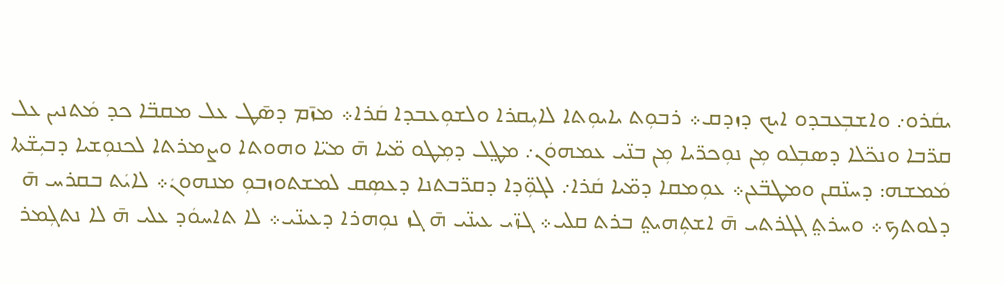ܝܩܿܪܘ܇ ܘܐܫܒܼܥܒܕܘ ܐܝܟ ܕܙܕܩ܀ ܪܒܘܼܬ ܝܐܝܘܼܬܐ ܠܐܝܼܩܪܐ ܘܠܫܘܼܥܒܕܐ ܩܿܪܐ܀ ܡܙ̄ܡ ܕܣ̄ܛ ܥܠ ܡܩܒ̈ܐ ܟܕ ܡܿܬܢܝܢ ܥܠ ܩܪ̈ܒܐ ܘܢܟ̈ܠܐ ܕܣܒܼܠܘ ܡܼܢ ܢܘܼܟܪ̈ܝܐ ܡܼܢ ܒܢ̈ܝ ܥܡܗܘܿܢ܇ ܡܛ݀ܠ ܕܡܼܛܘ ܡ̈ܝܐ ܗ̄ ܡܝ̈ܐ ܘܗܘܬܐ ܘܨܡܪܬܐ ܠܟܢܘܼܫܝܐ ܕܒܝܼܫ̈ܬܐ ܡܿܡܫܗ: ܕܚܢ̈ܩܢ ܘܡܛܒ̈ܥܢ܀ ܥܘܼܡܩܐ ܕܡ̈ܝܐ ܩܿܪܐ܇ ܠܓܘܼ̈ܕܐ ܕܩܪ̈ܒܬܢܐ ܕܥܣܼܩ ܠܡܫܬܘܙܒܘܼ ܡܢܗܘܢܿ܀ ܠܐܝܿܬ ܒܩܪܚ ܗ̄ ܕܠܘܬܟ܀ ܘܚܪܬ݀ ܓܓܪܬܝ ܗ̄ ܐܫܬܼܗܝܬ݀ ܒܪܬ ܩܠܝ܀ ܓܙ̈ܝ ܥܝܢ̈ܝ ܗ̄ ܓܙ ܢܘܼܗܪܐ ܕܥܝܢ̈ܝ܀ ܠܐ ܬܐܚܘܿܕ ܥܠܝ ܗ̄ ܠܐ ܢܬܓܼܡܪ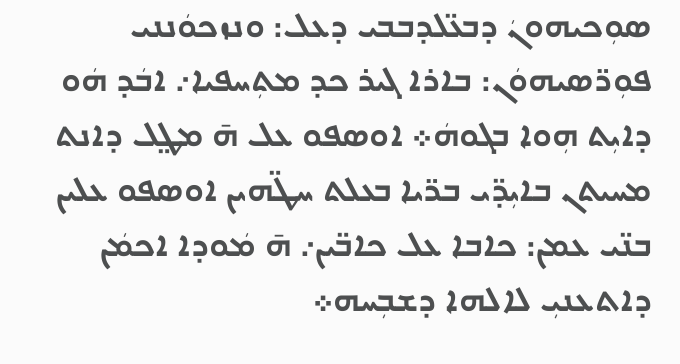ܣܘܼܟܝܗܘܢܿ ܕܒܥ̈ܠܕܒܒܝ ܕܥܠ: ܘܢܙܟܘܿܢܢܝ ܦܘܼܪ̈ܣܝܗܘܿܢ: ܒܐܪܐ ܓܝܪ ܟܕ ܡܬܼܚܦܝܐ܇ ܐܒܿܕ ܗܿܘ ܕܐܝܼܬ ܗܼܘܐ ܒܓܘܗܿ܀ ܐܘܣܦܘ ܥܠ ܗ̄ ܡܛ݀ܠ ܕܐܢܬ ܡܚܝܬܢ ܒܐܝܼܕ̈ܝ ܒܪ̈ܝܐ ܒܥܠܬ ܚܛ̈ܗܝܢ ܐܘܣܦܘ ܥܠܝܢ ܒܢ̈ܝ ܥܡܢ: ܟܐܒܐ ܥܠ ܟܐܒ̈ܝܢ܇ ܗ̄ ܡܿܘܕܐ ܐܟܡܿܢ ܕܐܬܥܢܝܼ ܠܐܠܗܐ ܕܫܒܼܚܗ܀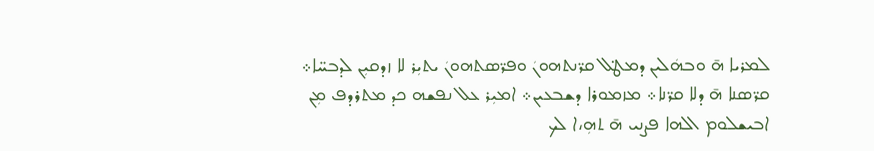ܠܡܪܝܐ ܗ̄ ܘܒܗܿܠܝܢ ܕܡܛ݀ܠ ܩܪ̈ܢܬܗܘܢܿ ܘܦܪ̈ܣܬܗܘܢܿ ܝܬܝܼܪ ܠܐ ܙܕܩܝܼܢ ܠܕܒܚ̈ܐ܀ ܩܪ̈ܣܢܐ ܗ̄ ܕܠܐ ܩܪ̈ܢܐ܀ ܡܙܡܘܪܐ ܕܫܒܥܝܢ܀ ܐܡܝܼܪ ܥܠ ܢܦܫܗ ܟܕ ܡܬܪܕܦ ܡܼܢ ܐܒܝܫܠܘܡ ܐܠܗܐ ܦܨܢܝ ܗ̄ ܬܗܼ،ܐ ܠܟ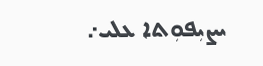ܝܨܝܼܦܘܼܬܐ ܥܠܝ܇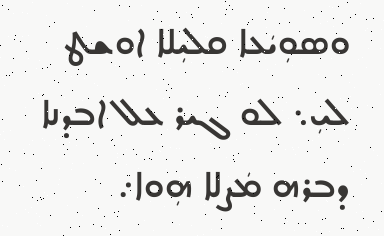ܘܣܘܼܝܿܥܐ ܩܠܝܼܠܐ ܐܘܫܛ ܠܝܼ܆ ܠܘ ܓܝܪ ܥܠ ܐܒܕܢܐ ܕܒܪܗ ܡܿܨܠܐ ܗܼܘܐ܇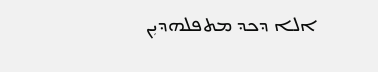ܐܠܐ ܕܟܕ ܡܬܦܠܗܕܝܼܢ